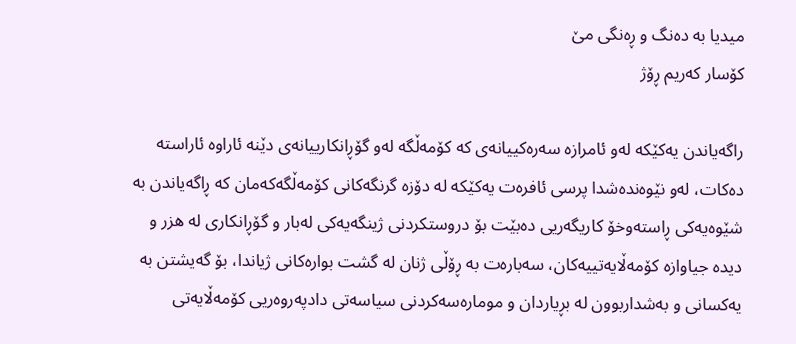میدیا به‌ ده‌نگ و ڕه‌نگی‌ مێ
كۆسار كەریم ڕۆژ

راگه‌یاندن یه‌كێكه‌ له‌و ئامرازه‌ سه‌ره‌كییانه‌ی‌ كه‌ كۆمه‌ڵگه‌ له‌و گۆڕانكارییانه‌ی‌ دێنه‌ ئاراوه‌ ئاراسته‌ ده‌كات، له‌و نێوه‌نده‌شدا پرسی ئافره‌ت یه‌كێكه‌ له‌ دۆزه‌ گرنگه‌كانی‌ كۆمه‌ڵگه‌كه‌مان كه‌ ڕاگه‌یاندن به‌ شێوه‌یه‌كی‌ ڕاسته‌وخۆ كاریگه‌ریی‌ ده‌بێت بۆ دروستكردنی‌ ژینگه‌یه‌كی‌ له‌بار و گۆڕانكاری‌ له‌ هزر و دیده‌ جیاوازه‌ كۆمه‌ڵایه‌تییه‌كان، سه‌باره‌ت به‌ ڕۆڵی‌ ژنان له‌ گشت بواره‌كانی‌ ژیاندا، بۆ گه‌یشتن به‌ یه‌كسانی‌ و به‌شداربوون له‌ بڕیاردان و موماره‌سه‌كردنی‌ سیاسه‌تی‌ دادپه‌روه‌ریی‌ كۆمه‌ڵایه‌تی‌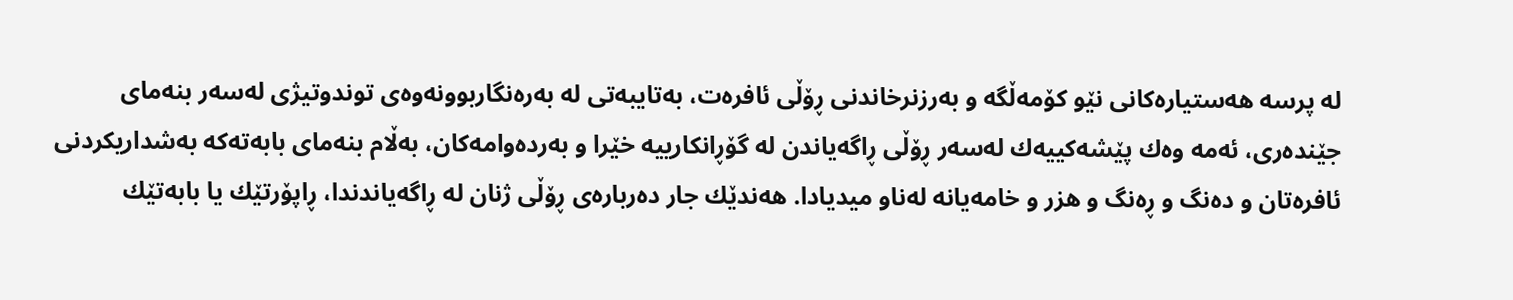له‌ پرسه‌ هه‌ستیاره‌كانی‌ نێو كۆمه‌ڵگه‌ و به‌رزنرخاندنی‌ ڕۆڵی‌ ئافره‌ت، به‌تایبه‌تی‌ له‌ به‌ره‌نگاربوونه‌وه‌ی‌ توندوتیژی‌ له‌سه‌ر بنه‌مای‌ جێنده‌ری‌، ئه‌مه‌ وه‌ك پێشه‌كییه‌ك له‌سه‌ر ڕۆڵی‌ ڕاگه‌یاندن له‌ گۆڕانكارییه‌ خێرا و به‌رده‌وامه‌كان، به‌ڵام بنه‌مای‌ بابه‌ته‌كه‌ به‌شداریكردنی‌ ئافره‌تان و ده‌نگ و ڕه‌نگ و هزر و خامه‌یانه‌ له‌ناو میدیادا. هه‌ندێك جار ده‌رباره‌ی‌ ڕۆڵی‌ ژنان له‌ ڕاگه‌یاندندا، ڕاپۆرتێك یا بابه‌تێك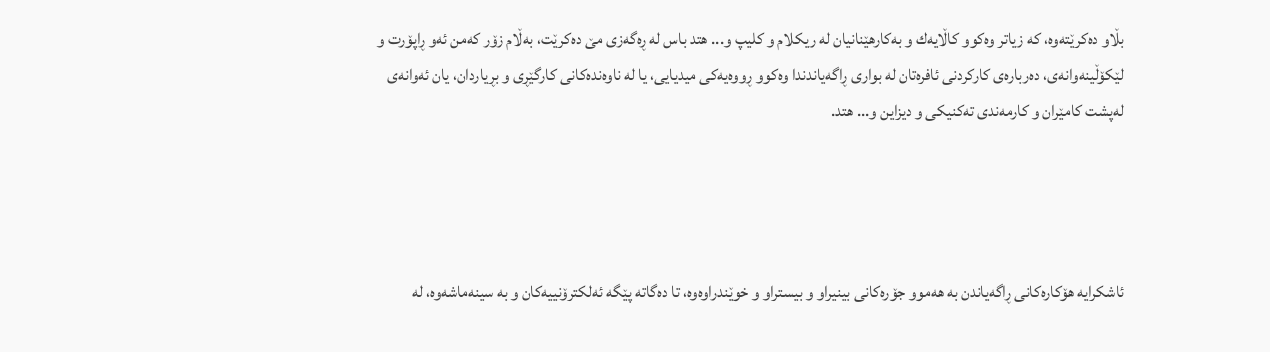بڵاو ده‌كرێته‌وه‌، كه‌ زیاتر وه‌كوو كاڵایه‌ك و به‌كارهێنانیان له‌ ریكلام و كلیپ و... هتد باس له‌ ڕه‌گه‌زی‌ مێ ده‌كرێت، به‌ڵام زۆر كه‌من ئه‌و ڕاپۆرت و لێكۆڵینه‌وانه‌ی‌، ده‌رباره‌ی‌ كاركردنی‌ ئافره‌تان له‌ بواری‌ ڕاگه‌یاندندا وه‌كوو ڕووه‌یه‌كی‌ میدیایی‌، یا له‌ ناوه‌نده‌كانی‌ كارگێڕی‌ و بڕیاردان، یان ئه‌وانه‌ی‌ له‌پشت كامێران و كارمه‌ندی‌ ته‌كنیكی‌ و دیزاین و... هتد.




ئاشكرایه‌ هۆكاره‌كانی‌ ڕاگه‌یاندن به‌ هه‌موو جۆره‌كانی بینیراو و بیستراو و خوێندراوەوە، تا ده‌گاته‌ پێگه‌ ئه‌لكترۆنییه‌كان و به‌ سینه‌ماشه‌وه‌، له‌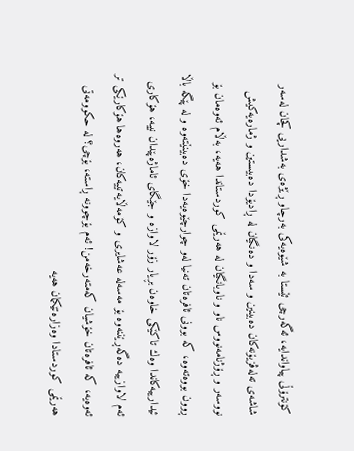كۆنترۆڵی‌ پیاواندایه‌، ئه‌گه‌رچی‌ ئێستا به‌ شێوه‌یه‌كی‌ به‌رچاو ڕێژه‌ی‌ به‌شداریی‌ كچان له‌سه‌ر شاشه‌ی‌ ته‌له‌ڤزیۆنه‌كان ده‌بینین و سه‌دا و ده‌نگیان له‌ ڕادیۆدا ده‌بیستین و ژماره‌یه‌كیش نووسه‌ر و ڕۆژنامه‌نووس ناو و ناوبانگیان له‌ هه‌رێمی‌ كوردستاندا هه‌یه‌، به‌ڵام ئه‌وه‌مان بۆ ڕوون بووەته‌وه‌، كه‌ بوونی‌ ئافره‌تان ته‌نیا له‌و چوارچێوه‌یه‌دا خۆی‌ ده‌بینێته‌وه‌ و له‌ پێگه‌ باڵا ئیدارییه‌كاندا وه‌ك تاكێكی‌ خاوه‌ن بڕیار زۆر لاوازه‌ و جێگای‌ ئاماژه‌پێدان نییه‌، هۆكاری‌ ئه‌م لاوازییه‌ ده‌گه‌ڕێننه‌وه‌ بۆ مه‌سه‌له‌ عه‌شایری‌ و كۆمه‌ڵایه‌تییه‌كان، هه‌روه‌ها هۆكارێكی‌ تر ئه‌وه‌یه‌، كه‌ ئافره‌تان خۆشیان كه‌مته‌رخه‌من! ئه‌م بۆچوونه‌ ڕاسته‌، بۆچی‌؟ له‌ حكوومه‌تی‌ هه‌رێمی‌ كوردستادا وه‌زاره‌تێكمان هه‌یه‌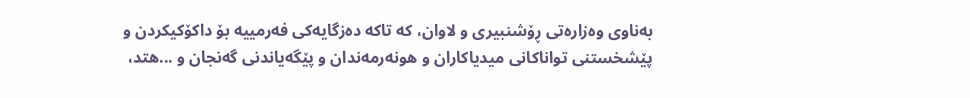به‌ناوی‌ وه‌زاره‌تی‌ ڕۆشنبیری‌ و لاوان، كه‌ تاكه‌ ده‌زگایه‌كی‌ فه‌رمییه‌ بۆ داكۆكیكردن و پێشخستنی‌ تواناكانی‌ میدیاكاران و هونه‌رمه‌ندان و پێگه‌یاندنی‌ گه‌نجان و ...هتد،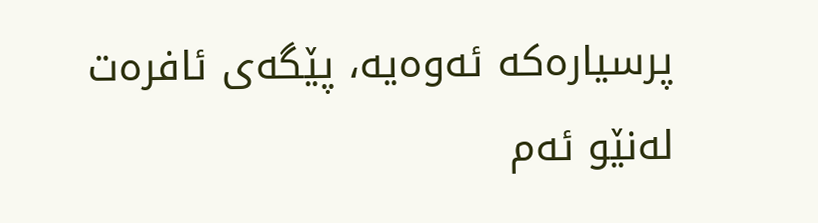پرسیاره‌كه‌ ئه‌وه‌یه‌، پێگه‌ی‌ ئافره‌ت له‌نێو ئه‌م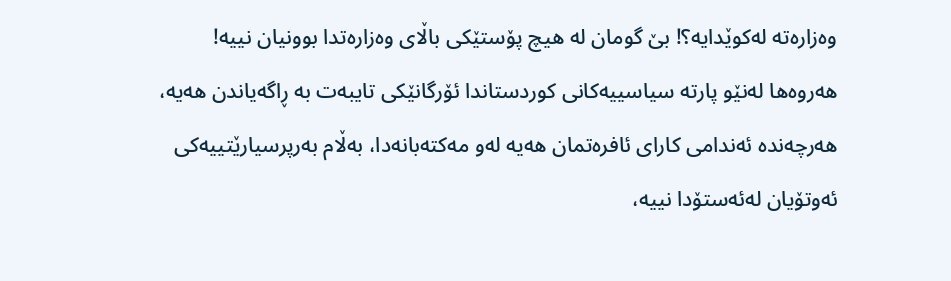وه‌زاره‌ته‌ له‌كوێدایه‌؟! بێ گومان له‌ هیچ پۆستێكی‌ باڵای‌ وه‌زاره‌تدا بوونیان نییه‌! هه‌روه‌ها له‌نێو پارته‌ سیاسییه‌كانی‌ كوردستاندا ئۆرگانێكی‌ تایبه‌ت به‌ ڕاگه‌یاندن هه‌یه‌، هه‌رچه‌نده‌ ئه‌ندامی‌ كارای‌ ئافره‌تمان هه‌یه‌ له‌و مه‌كته‌بانه‌دا، به‌ڵام به‌رپرسیارێتییه‌كی‌ ئه‌وتۆیان له‌ئه‌ستۆدا نییه‌،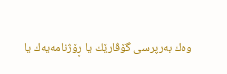وه‌ك به‌رپرسی‌ گۆڤارێك یا ڕۆژنامه‌یه‌ك یا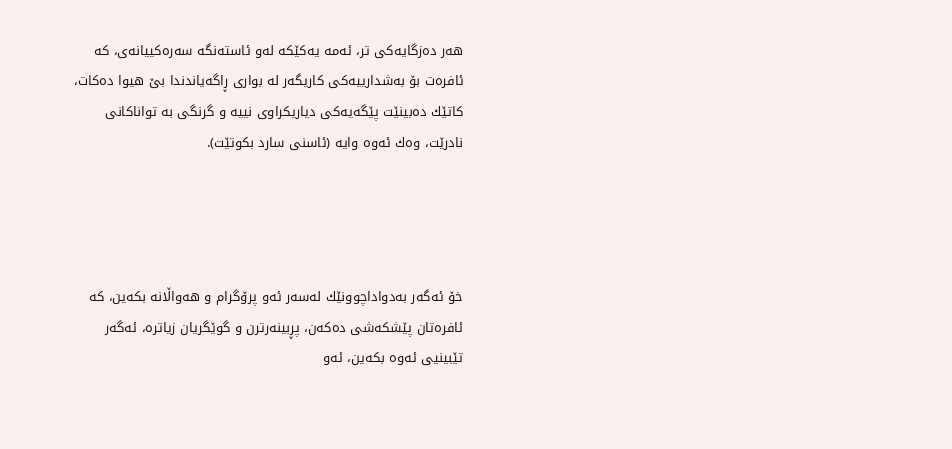هه‌ر ده‌زگایه‌كی‌ تر، ئه‌مه‌ یه‌كێكه‌ له‌و ئاسته‌نگه‌ سه‌ره‌كییانه‌ی‌، كه‌ ئافره‌ت بۆ به‌شدارییه‌كی‌ كاریگه‌ر له‌ بواری‌ ڕاگه‌یاندندا بێ هیوا ده‌كات، كاتێك ده‌بینێت پێگه‌یه‌كی‌ دیاریكراوی‌ نییه و گرنگی‌ به‌ تواناكانی‌ نادرێت، وه‌ك ئه‌وه‌ وایه‌ (ئاسنی‌ سارد بكوتێت).




خۆ ئه‌گه‌ر به‌دواداچوونێك له‌سه‌ر ئه‌و پرۆگرام و هه‌واڵانه‌ بكه‌ین، كه‌ ئافره‌تان پێشكه‌شی‌ ده‌كه‌ن، پڕبینه‌رترن و گوێگریان زیاتره‌، ئه‌گه‌ر تێبینیی‌ ئه‌وه‌ بكه‌ین، ئه‌و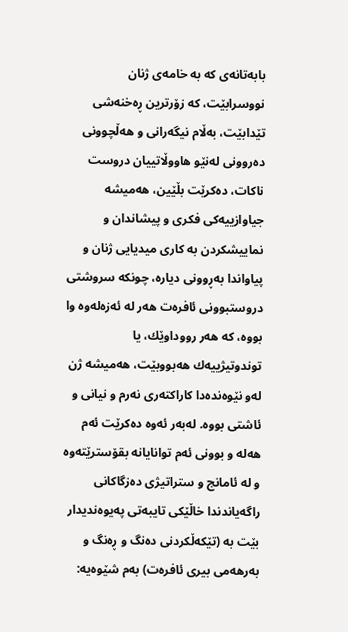بابه‌تانه‌ی‌ كه‌ به‌ خامه‌ی‌ ژنان نووسرابێت، كه‌ زۆرترین ڕه‌خنه‌شی‌ تێدابێت، به‌ڵام نیگه‌رانی‌ و هه‌ڵچوونی‌ ده‌روونی‌ له‌نێو هاووڵاتییان دروست ناكات، ده‌كرێت بڵێین، هه‌میشه‌ جیاوازییه‌كی‌ فكری‌ و پیشاندان و نماییشكردن به‌ كاری‌ میدیایی‌ ژنان و پیاواندا بەڕوونی‌ دیاره‌، چونكه‌ سروشتی‌ دروستبوونی‌ ئافره‌ت هه‌ر له‌ ئه‌زه‌له‌وه‌ وا بووه‌، كه‌ هه‌ر رووداوێك، یا توندوتیژییه‌ك هه‌بووبێت، هه‌میشه‌ ژن له‌و نێوه‌نده‌دا كاراكته‌ری‌ نه‌رم و نیانی‌ و ئاشتی‌ بووه‌. له‌به‌ر ئه‌وه‌ ده‌كرێت ئه‌م هه‌له‌ و بوونی‌ ئه‌م توانایانه‌ بقۆسترێته‌وه‌ و له‌ ئامانج و ستراتیژی‌ ده‌زگاكانی‌ راگه‌یاندندا خاڵێكی‌ تایبه‌تی‌ په‌یوه‌ندیدار بێت به‌ (تێكه‌ڵكردنی‌ ده‌نگ و ڕه‌نگ و به‌رهه‌می‌ بیری‌ ئافره‌ت) به‌م شێوه‌یه‌: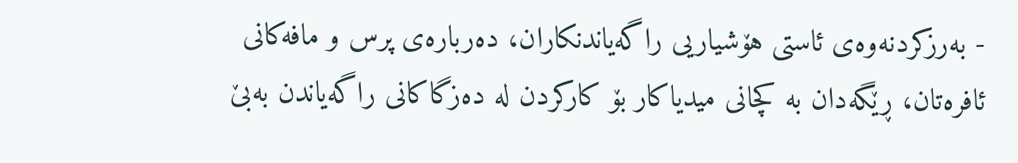- به‌رزكردنه‌وه‌ی‌ ئاستی‌ هۆشیاریی‌ راگه‌یاندنكاران، ده‌رباره‌ی‌ پرس و مافه‌كانی‌ ئافره‌تان، ڕێگه‌دان به‌ كچانی‌ میدیاكار بۆ كاركردن له‌ ده‌زگاكانی‌ راگه‌یاندن به‌بێ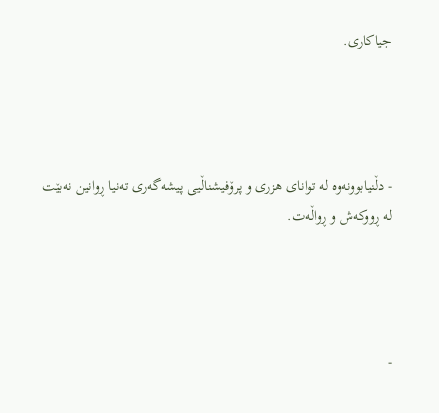جیاكاری‌.




- دڵنیابوونه‌وه‌ له‌ توانای‌ هزری‌ و پرۆفیشناڵیی‌ پیشه‌گه‌ری‌ ته‌نیا ڕوانین نه‌بێت له‌ ڕووكه‌ش و ڕواڵه‌ت.




-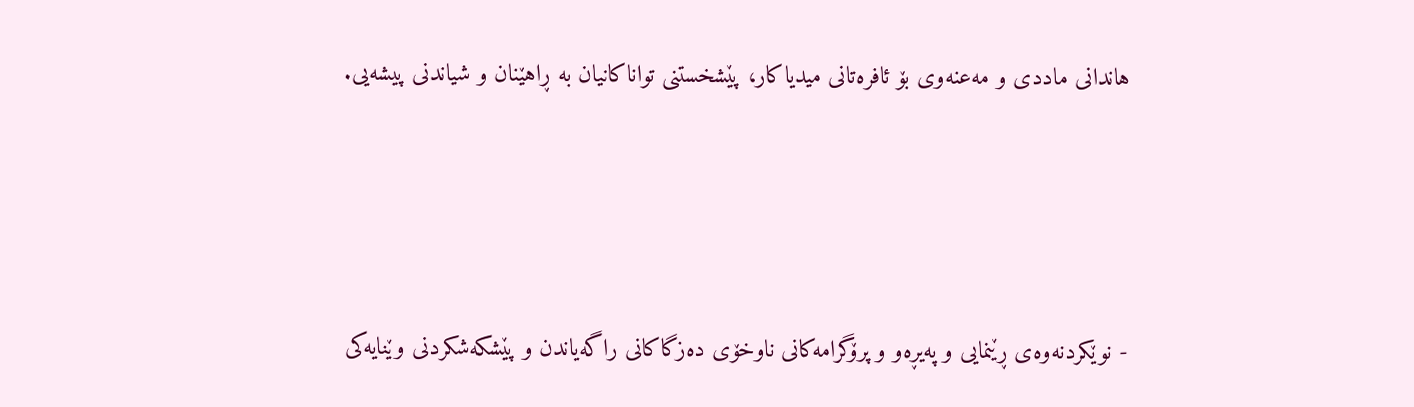هاندانی‌ ماددی‌ و مه‌عنه‌وی‌ بۆ ئافره‌تانی‌ میدیاكار، پێشخستنی‌ تواناكانیان به‌ ڕاهێنان و شیاندنی‌ پیشه‌یی‌.




- نوێكردنه‌وه‌ی‌ ڕێنمایی و په‌یڕه‌و و پرۆگرامه‌كانی‌ ناوخۆی‌ ده‌زگاكانی‌ راگه‌یاندن و پێشكه‌شكردنی‌ وێنایه‌كی‌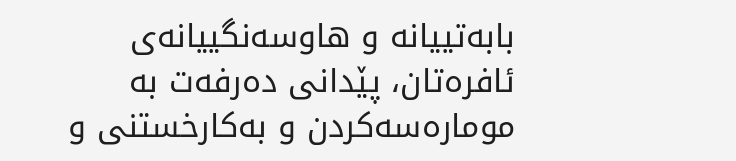بابه‌تییانه‌ و هاوسه‌نگییانه‌ی‌ ئافره‌تان، پێدانی‌ ده‌رفه‌ت به‌ موماره‌سه‌كردن و به‌كارخستنی‌ و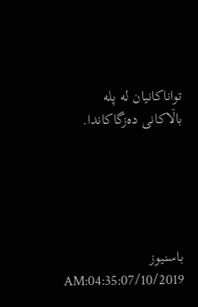تواناكانیان له‌ پله‌ باڵاكانی‌ ده‌زگاكاندا.





باسنیوز
AM:04:35:07/10/2019